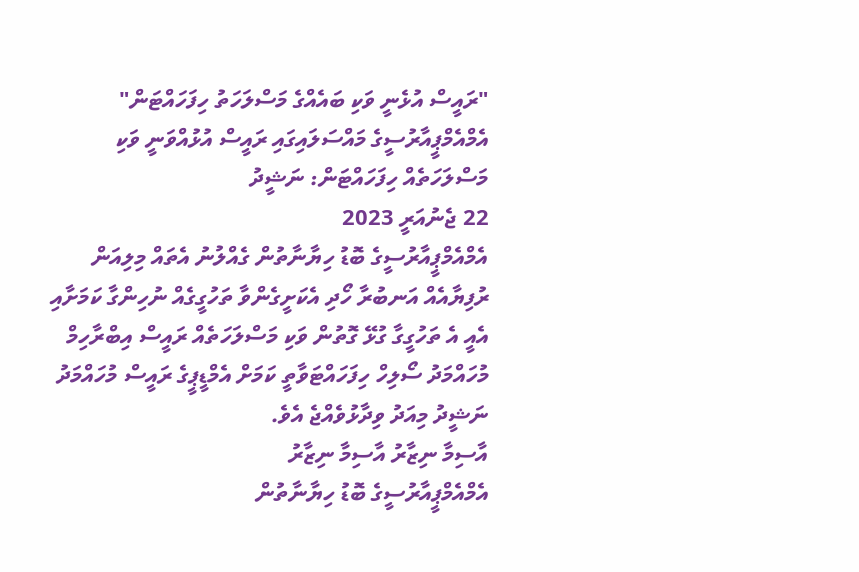"ރައީސް އުޅެނީ ވަކި ބައެއްގެ މަސްލަހަތު ހިފަހައްޓަން"
އެމްއެމްޕީއާރުސީގެ މައްސަލައިގައި ރައީސް އުޅުއްވަނީ ވަކި މަސްލަހަތެއް ހިފަހައްޓަން: ނަޝީދު
22 ޖެނުއަރީ 2023
އެމްއެމްޕީއާރުސީގެ ބޮޑު ހިޔާނާތުން ގެއްލުނު އެތައް މިލިއަން ރުފިޔާއެއް އަނބުރާ ހޯދި އެކަށީގެންވާ ތަހުގީގެއް ނުހިންގާ ކަމަށާއި އެއީ އެ ތަހުގީގާ ގުޅޭ ގޮތުން ވަކި މަސްލަހަތެއް ރައީސް އިބްރާހިމް މުހައްމަދު ސޯލިހް ހިފަހައްޓަވާތީ ކަމަށް އެމްޑީޕީގެ ރައީސް މުހައްމަދު ނަޝީދު މިއަދު ވިދާޅުވެއްޖެ އެވެ.
އާސިމާ ނިޒާރު އާސިމާ ނިޒާރު
އެމްއެމްޕީއާރުސީގެ ބޮޑު ހިޔާނާތުން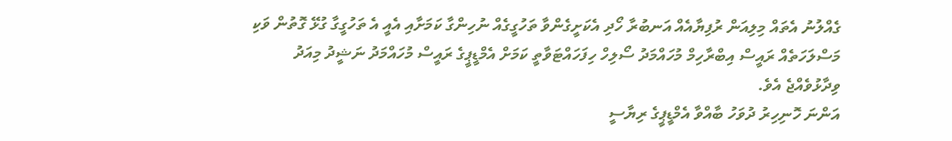ގެއްލުނު އެތައް މިލިއަން ރުފިޔާއެއް އަނބުރާ ހޯދި އެކަށީގެންވާ ތަހުގީގެއް ނުހިންގާ ކަމަށާއި އެއީ އެ ތަހުގީގާ ގުޅޭ ގޮތުން ވަކި މަސްލަހަތެއް ރައީސް އިބްރާހިމް މުހައްމަދު ސޯލިހް ހިފަހައްޓަވާތީ ކަމަށް އެމްޑީޕީގެ ރައީސް މުހައްމަދު ނަޝީދު މިއަދު ވިދާޅުވެއްޖެ އެވެ.
އަންނަ ހޮނިހިރު ދުވަހު ބާއްވާ އެމްޑީޕީގެ ރިޔާސީ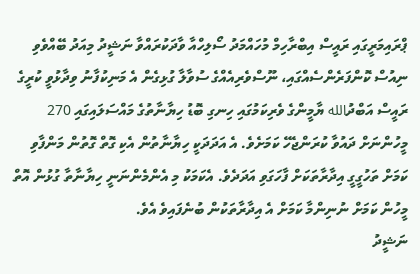ޕްރައިމަރީގައި ރައީސް އިބްރާހިމް މުހައްމަދު ސޯލިހްއާ ވާދަކުރައްވާ ނަޝީދު މިއަދު ބޭއްވެވި ނިއުސް ކޮންފަރެންސެއްގައި، ނޫސްވެރިއެއްގެ ސުވާލާ ގުޅިގެން އެ މަނިކުފާނު ވިދާޅުވީ ކުރީގެ ރައީސް އަބްދުالله ޔާމީންގެ ވެރިކަމުގައި ހިނގި ބޮޑު ހިޔާނާތުގެ މައްސަލައިގައި 270 މީހުންނަށް ދައުވާ ކުރަންޖެހޭ ކަމަށެވެ. އެ އަދަދަކީ ހިޔާނާތުން އެކި ގޮތް ގޮތުން މަންފާވި ކަމަށް ތަހުގީގީ އިދާރާތަކަށް ފާހަގަވި އަދަދެވެ. އެކަމަކު މި އެންމެންނަނީ ހިޔާނާތާ ގުޅުން އޮތް މީހުން ކަމަށް ނުނިންމާ ކަމަށް އެ އިދާރާތަކުން ބުނެފައިވެ އެވެ.
ނަޝީދު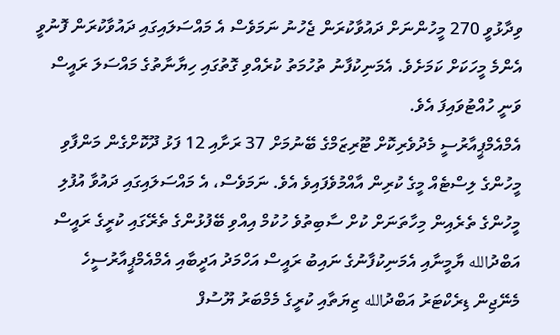ވިދާޅުވީ 270 މީހުންނަށް ދައުވާކުރަން ޖެހުނު ނަމަވެސް އެ މައްސަލައިގައި ދައުވާކުރަން ފޮނުވީ އެންމެ މީހަކަށް ކަމަށެވެ. އެމަނިކުފާނު ތުހުމަތު ކުރެއްވި ގޮތުގައި ހިޔާނާތުގެ މައްސަލަ ރައީސް ވަނީ ހުއްޓުވައިފަ އެވެ.
އެމްއެމްޕީއާރުސީ މެދުވެރިކޮށް ޓޫރިޒަމްގެ ބޭނުމަށް 37 ރަށާއި 12 ފަޅު ދޫކޮށްގެން މަންފާވި މީހުންގެ ލިސްޓެއް މީގެ ކުރިން އާއްމުވެފައިވެ އެވެ. ނަމަވެސް، އެ މައްސަލައިގައި ދައުވާ އުފުލި މީހުންގެ ތެރެއިން މިހާތަނަށް ކުށް ސާބިތުވެ ހުކުމް އިއްވި ބޭފުޅުންގެ ތެރޭގައި ކުރީގެ ރައީސް އަބްދުالله ޔާމީނާއި އެމަނިކުފާނުގެ ނައިބު ރައީސް އަހްމަދު އަދީބާއި އެމްއެމްޕީއާރުސީހެ މެނޭޖިން ޑިރެކްޓަރު އަބްދުالله ޒިޔަތާއި ކުރީގެ މެމްބަރު ޔޫސުފް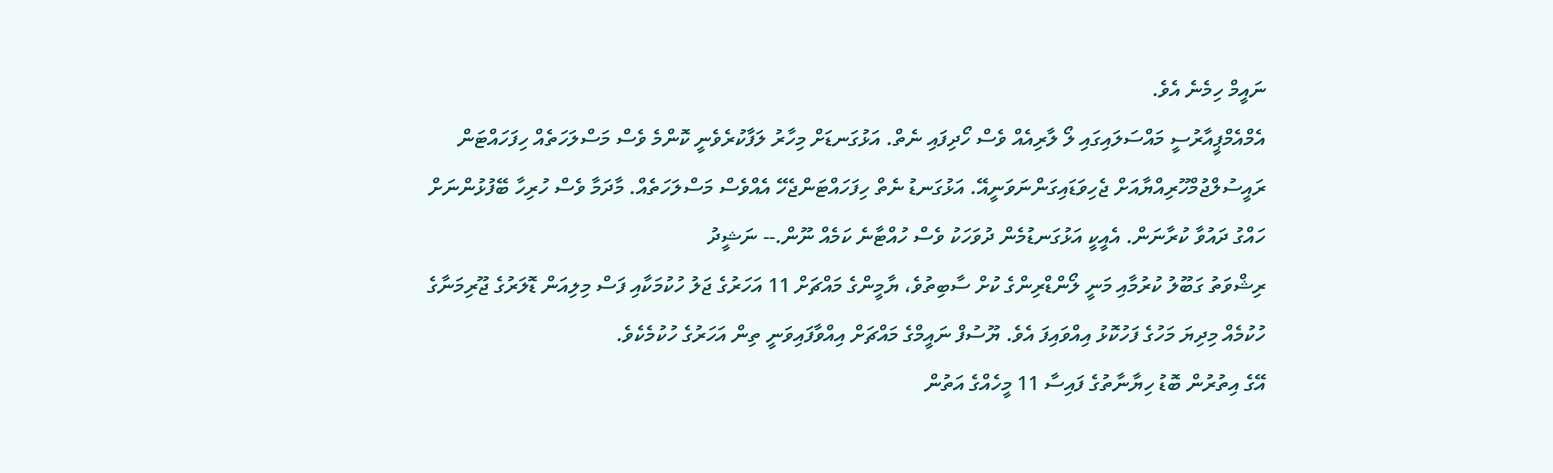ނައީމް ހިމެނެ އެވެ.
އެމްއެމްޕީއާރުސީ މައްސަލައިގައި ލޯ ލާރިއެއް ވެސް ހޯދިފައި ނެތް. އަޅުގަނޑަށް މިހާރު ލަފާކުރެވެނީ ކޮންމެ ވެސް މަސްލަހަތެއް ހިފަހައްޓަން ރައީސުލްޖުމްހޫރިއްޔާއަށް ޖެހިވަޑައިގަންނަވަނީއޭ. އަޅުގަނޑު ނެތް ހިފަހައްޓަންޖެހޭ އެއްވެސް މަސްލަހަތެއް. މާދަމާ ވެސް ހުރިހާ ބޭފުޅުންނަށް ހައްގު ދައުވާ ކުރާނަން. އެއީކީ އަޅުގަނޑުމެން ދުވަހަކު ވެސް ހުއްޓާނެ ކަމެއް ނޫން.-- ނަޝީދު
ރިޝްވަތު ގަބޫލު ކުރުމާއި މަނީ ލޯންޑްރިންގެ ކުށް ސާބިތުވެ، ޔާމީންގެ މައްޗަށް 11 އަހަރުގެ ޖަލު ހުކުމަކާއި ފަސް މިލިއަން ޑޮލަރުގެ ޖޫރިމަނާގެ ހުކުމެއް މިދިޔަ މަހުގެ ފަހުކޮޅު އިއްވައިފަ އެވެ. ޔޫސުފް ނައީމްގެ މައްޗަށް އިއްވާފައިވަނީ ތިން އަހަރުގެ ހުކުމެކެވެ.
އޭގެ އިތުރުން ބޮޑު ހިޔާނާތުގެ ފައިސާ 11 މީހެއްގެ އަތުން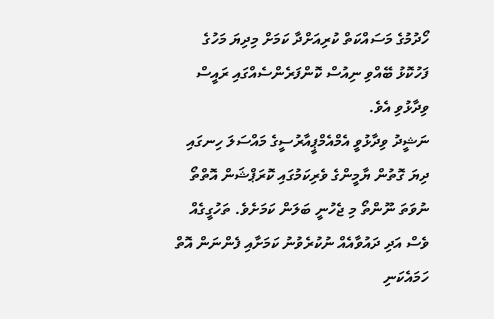ހޯދުމުގެ މަސައްކަތް ކުރިއަށްދާ ކަމަށް މިދިޔަ މަހުގެ ފަހުކޮޅު ބޭއްވި ނިއުސް ކޮންފަރެންސެއްގައި ރައީސް ވިދާޅުވި އެވެ.
ނަޝީދު ވިދާޅުވީ އެމްއެމްޕީއާރުސީގެ މައްސަލަ ހިނގައި ދިޔަ ގޮތުން ޔާމީންގެ ވެރިކަމުގައި ކޮރަޕްޝަން އޮތްތޯ ނުވަތަ ނޫންތޯ މި ޖެހުނީ ބަލަން ކަމަށެވެ. ތަހުގީގެއް ވެސް އަދި ދައުވާއެއް ނުކުރެވުނު ކަމަށާއި ފެންނަން އޮތް ހަމައެކަނި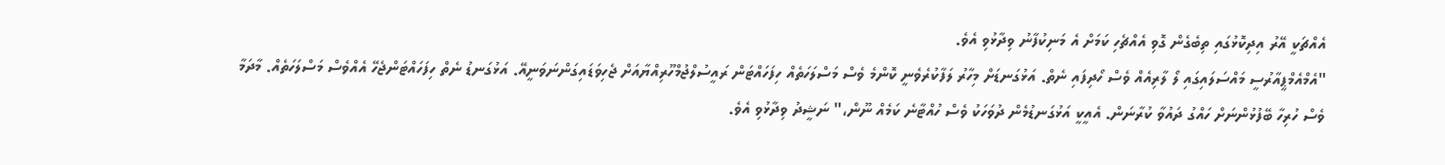އެއްޗަކީ އޭރު އިދިކޮޅުގައި ތިބެގެން ގޮވި އެއްޗެހި ކަމަށް އެ މަނިކުފާނު ވިދާޅުވި އެވެ.
"އެމްއެމްޕީއާރުސީ މައްސަލައިގައި ލޯ ލާރިއެއް ވެސް ހޯދިފައި ނެތް. އަޅުގަނޑަށް މިހާރު ލަފާކުރެވެނީ ކޮންމެ ވެސް މަސްލަހަތެއް ހިފަހައްޓަން ރައީސުލްޖުމްހޫރިއްޔާއަށް ޖެހިވަޑައިގަންނަވަނީއޭ. އަޅުގަނޑު ނެތް ހިފަހައްޓަންޖެހޭ އެއްވެސް މަސްލަހަތެއް. މާދަމާ ވެސް ހުރިހާ ބޭފުޅުންނަށް ހައްގު ދައުވާ ކުރާނަން. އެއީކީ އަޅުގަނޑުމެން ދުވަހަކު ވެސް ހުއްޓާނެ ކަމެއް ނޫން،" ނަޝީދު ވިދާޅުވި އެވެ.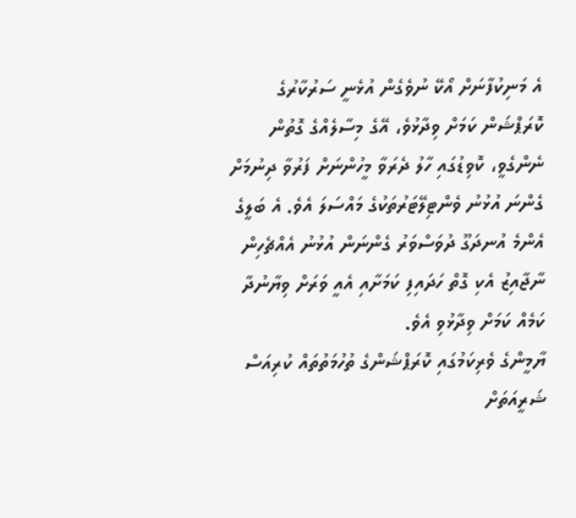އެ މަނިކުފާނަށް އޯކޭ ނުވެގެން އުޅެނީ ސަރުކާރުގެ ކޮރަޕްޝަން ކަމަށް ވިދާޅުވެ، އޭގެ މިސާލެއްގެ ގޮތުން ނެންގެވީ، ކޮވިޑުގައި ހާލު ދެރަވާ މީހުންނަށް ފަރުވާ ދިނުމަށް ގެންނަ އުޅުނު ވެންޓިލޭޓަރުތަކުގެ މައްސަލަ އެވެ. އެ ބަލީގެ އެންމެ އުނދަގޫ ދުވަސްވަރު ގެންނަން އުޅުނު އެއްޗެހިން ނާޖާއިޒު އެކި ގޮތް ހަދައިފި ކަމަށާއި އެއީ ވަރަށް ވިޔާނުދާ ކަމެއް ކަމަށް ވިދާޅުވި އެވެ.
ޔާމީންގެ ވެރިކަމުގައި ކޮރަޕްޝަންގެ ތުހުމަތުތައް ކުރިއަސް ޝަރީއަތަށް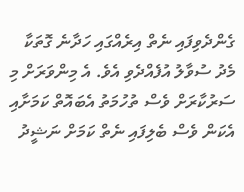ގެންދެވިފައި ނެތް އިރެއްގައި ހަދާނެ ގޮތަކާ މެދު ސުވާލު އުފެއްދެވި އެވެ. އެ މިންވަރަށް މި ސަރުކާރަށް ވެސް ތުހުމަތު އެބައޮތް ކަމަށާއި އެކަން ވެސް ބެލިފައި ނެތް ކަމަށް ނަޝީދު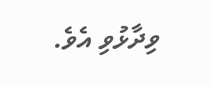ވިދާޅުވި އެވެ.